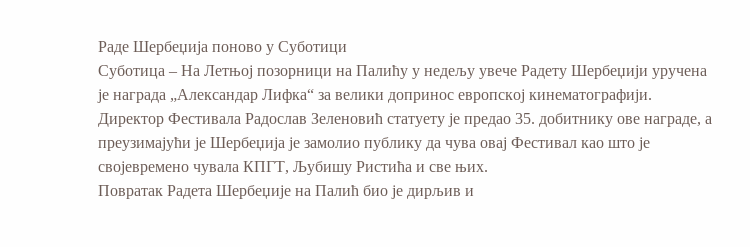Раде Шербеџија поново у Суботици
Суботица – На Летњој позорници на Палићу у недељу увече Радету Шербеџији уручена је награда „Александар Лифка“ за велики допринос европској кинематографији. Директор Фестивала Радослав Зеленовић статуету је предао 35. добитнику ове награде, а преузимајући је Шербеџија је замолио публику да чува овај Фестивал као што је својевремено чувала КПГТ, Љубишу Ристића и све њих.
Повратак Радета Шербеџије на Палић био је дирљив и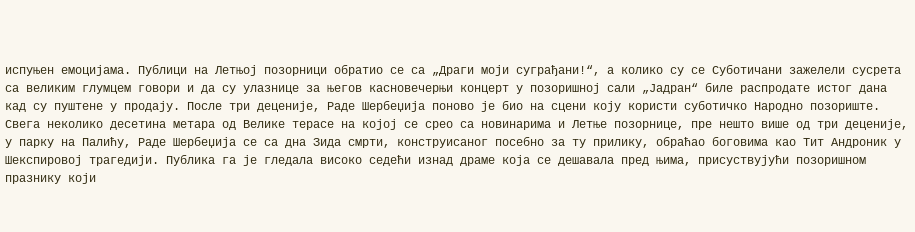испуњен емоцијама. Публици на Летњој позорници обратио се са „Драги моји суграђани!“, а колико су се Суботичани зажелели сусрета са великим глумцем говори и да су улазнице за његов касновечерњи концерт у позоришној сали „Јадран“ биле распродате истог дана кад су пуштене у продају. После три деценије, Раде Шербеџија поново је био на сцени коју користи суботичко Народно позориште.
Свега неколико десетина метара од Велике терасе на којој се срео са новинарима и Летње позорнице, пре нешто више од три деценије, у парку на Палићу, Раде Шербеџија се са дна Зида смрти, конструисаног посебно за ту прилику, обраћао боговима као Тит Андроник у Шекспировој трагедији. Публика га је гледала високо седећи изнад драме која се дешавала пред њима, присуствујући позоришном празнику који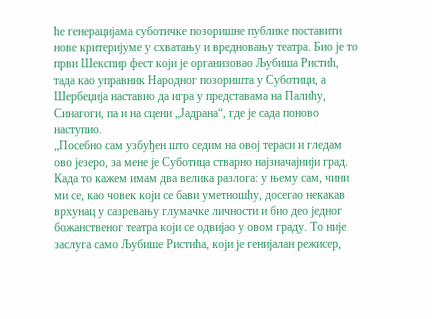ће генерацијама суботичке позоришне публике поставити нове критеријуме у схватању и вредновању театра. Био је то први Шекспир фест који је организовао Љубиша Ристић, тада као управник Народног позоришта у Суботици, а Шербеџија наставио да игра у представама на Палићу, Синагоги, па и на сцени „Јадрана“, где је сада поново наступио.
„Посебно сам узбуђен што седим на овој тераси и гледам ово језеро, за мене је Суботица стварно најзначајнији град. Када то кажем имам два велика разлога: у њему сам, чини ми се, као човек који се бави уметношћу, досегао некакав врхунац у сазревању глумачке личности и био део једног божанственог театра који се одвијао у овом граду. То није заслуга само Љубише Ристића, који је генијалан режисер,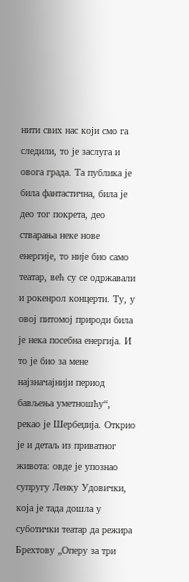нити свих нас који смо га следили, то је заслуга и овога града. Та публика је била фантастична, била је део тог покрета, део стварања неке нове енергије, то није био само театар, већ су се одржавали и рокенрол концерти. Ту, у овој питомој природи била је нека посебна енергија. И то је био за мене најзначајнији период бављења уметношћу“, рекао је Шербеџија. Открио је и детаљ из приватног живота: овде је упознао супругу Ленку Удовички, која је тада дошла у суботички театар да режира Брехтову „Оперу за три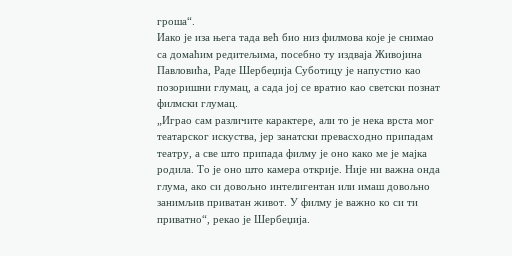гроша“.
Иако је иза њега тада већ био низ филмова које је снимао са домаћим редитељима, посебно ту издваја Живојина Павловића, Раде Шербеџија Суботицу је напустио као позоришни глумац, а сада јој се вратио као светски познат филмски глумац.
„Играо сам различите карактере, али то је нека врста мог театарског искуства, јер занатски превасходно припадам театру, а све што припада филму је оно како ме је мајка родила. То је оно што камера открије. Није ни важна онда глума, ако си довољно интелигентан или имаш довољно занимљив приватан живот. У филму је важно ко си ти приватно“, рекао је Шербеџија.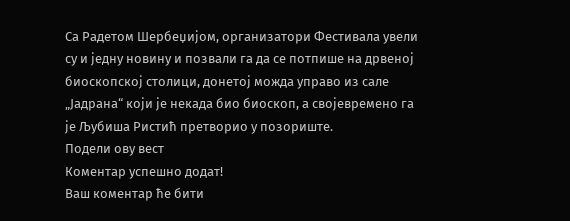Са Радетом Шербеџијом, организатори Фестивала увели су и једну новину и позвали га да се потпише на дрвеној биоскопској столици, донетој можда управо из сале „Јадрана“ који је некада био биоскоп, а својевремено га је Љубиша Ристић претворио у позориште.
Подели ову вест
Комeнтар успeшно додат!
Ваш комeнтар ћe бити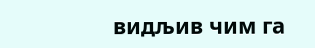видљив чим га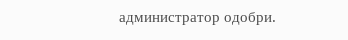администратор одобри.